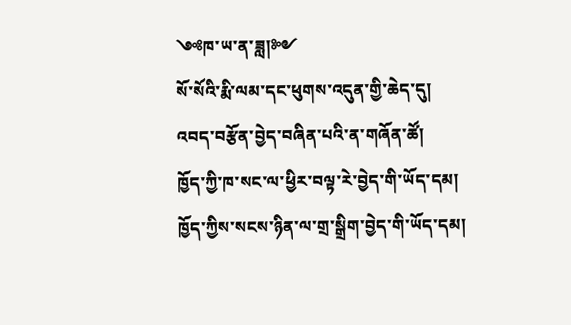༺ཁ་ཡ་ན་ཟླ།༻
སོ་སོའི་རྨི་ལམ་དང་ཕུགས་འདུན་གྱི་ཆེད་དུ།
འབད་བརྩོན་བྱེད་བཞིན་པའི་ན་གཞོན་ཚོ།
ཁྱོད་ཀྱི་ཁ་སང་ལ་ཕྱིར་བལྟ་རེ་བྱེད་གི་ཡོད་དམ།
ཁྱོད་ཀྱིས་སངས་ཉིན་ལ་གྲ་སྒྲིག་བྱེད་གི་ཡོད་དམ།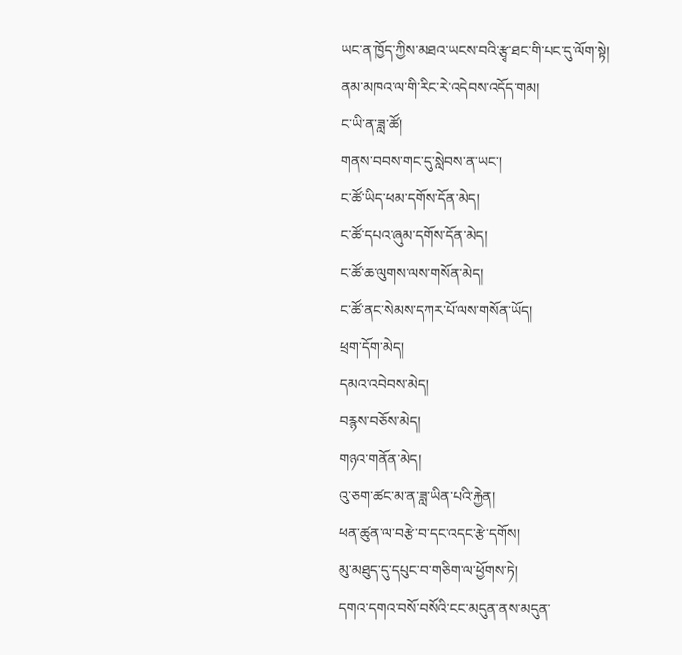ཡང་ན་ཁྱོད་ཀྱིས་མཐའ་ཡངས་བའི་རྩྭ་ཐང་གི་པང་དུ་ལོག་སྟེ།
ནམ་མཁའ་ལ་གི་རིང་རེ་འདེབས་འདོད་གམ།
ང་ཡི་ན་ཟླ་ཚོ།
གནས་བབས་གང་དུ་སླེབས་ན་ཡང་།
ང་ཚོ་ཡིད་ཕམ་དགོས་དོན་མེད།
ང་ཚོ་དཔའ་ཞུམ་དགོས་དོན་མེད།
ང་ཚོ་ཆ་ལུགས་ལས་གསོན་མེད།
ང་ཚོ་ནང་སེམས་དཀར་པོ་ལས་གསོན་ཡོད།
ཕྲག་དོག་མེད།
དམའ་འབེབས་མེད།
བརྙས་བཅོས་མེད།
གཉའ་གནོན་མེད།
འུ་ཅག་ཚང་མ་ན་ཟླ་ཡིན་པའི་རྐྱེན།
ཕན་ཚུན་ལ་བརྩེ་བ་དང་འདང་རྩེ་དགོས།
མུ་མཐུད་དུ་དཔུང་བ་གཅིག་ལ་ཕྱོགས་ཏེ།
དགའ་དགའ་བསོ་བསོའི་ངང་མདུན་ནས་མདུན་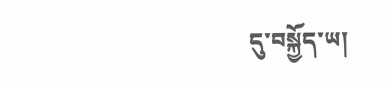དུ་བསྐྱོད་ཡ།